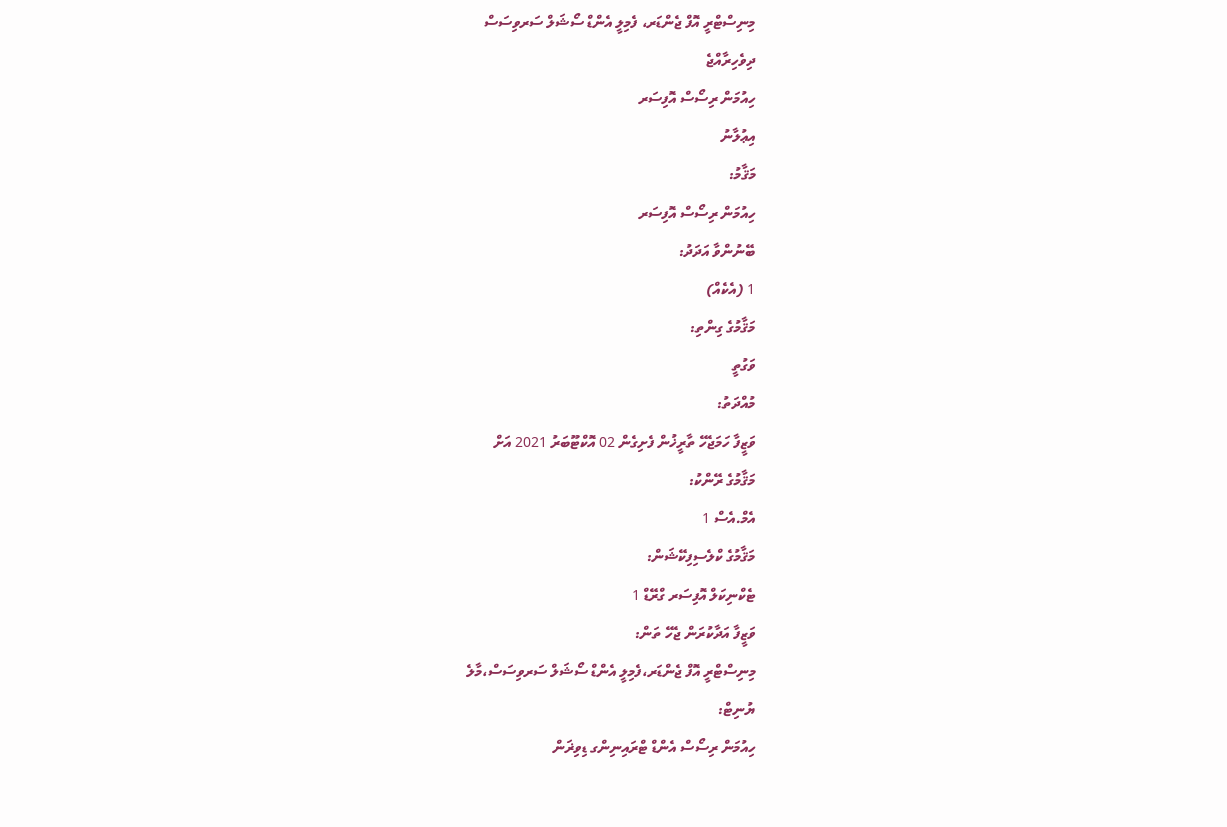މިނިސްޓްރީ އޮފް ޖެންޑަރ، ފެމިލީ އެންޑް ސޯޝަލް ސަރވިސަސް
ދިވެހިރާއްޖެ
ހިއުމަން ރިސޯސް އޮފިސަރ
އިޢުލާނު
މަޤާމު:
ހިއުމަން ރިސޯސް އޮފިސަރ
ބޭނުންވާ އަދަދު:
1 (އެކެއް)
މަޤާމުގެ ގިންތި:
ވަގުތީ
މުއްދަތު:
ވަޒީފާ ހަމަޖެހޭ ތާރީޚުން ފެށިގެން 02 އޮކްޓޫބަރު 2021 އަށް
މަޤާމުގެ ރޭންކު:
އެމް.އެސް 1
މަޤާމުގެ ކްލެސިފިކޭޝަން:
ޓެކްނިކަލް އޮފިސަރ ގްރޭޑް 1
ވަޒީފާ އަދާކުރަން ޖެހޭ ތަން:
މިނިސްޓްރީ އޮފް ޖެންޑަރ،ފެމިލީ އެންޑް ސޯޝަލް ސަރވިސަސް،މާލެ
ޔުނިޓް:
ހިއުމަން ރިސޯސް އެންޑް ޓްރައިނިންގ ޑިވިޜަން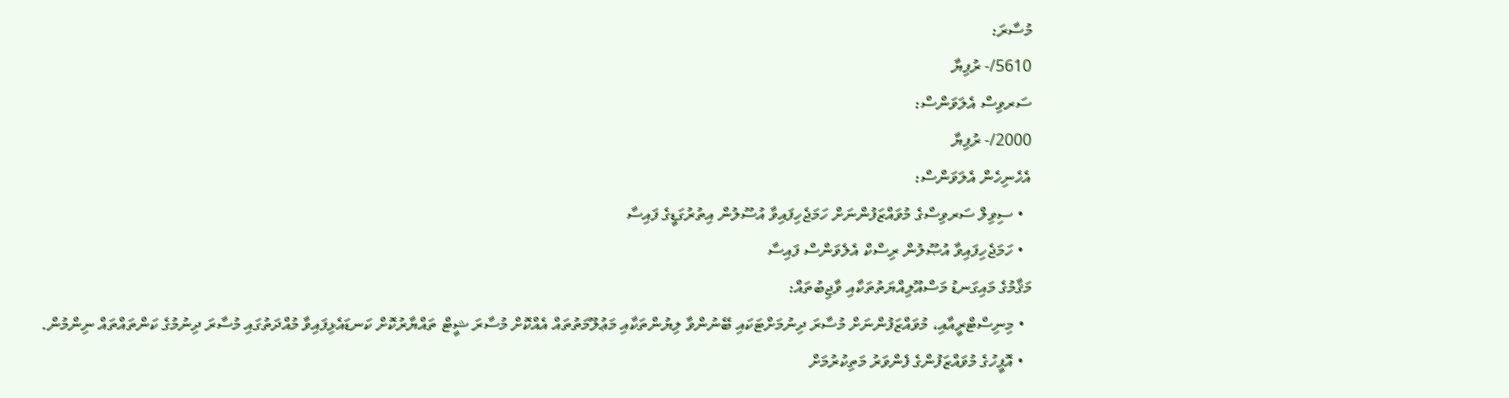މުސާރަ:
5610/- ރުފިޔާ
ސަރވިސް އެލަވަންސް:
2000/- ރުފިޔާ
އެހެނިހެން އެލަވަންސް:
  • ސިވިލް ސަރވިސްގެ މުވައްޒަފުންނަށް ހަމަޖެހިފައިވާ އުސޫލުން އިތުރުގަޑީގެ ފައިސާ
  • ހަމަޖެހިފައިވާ އުޞޫލުން ރިސްކް އެލެވަންސް ފައިސާ
މަޤާމުގެ މައިގަނޑު މަސްއޫލިއްޔަތުތަކާއި ވާޖިބުތައް:
  • މިނިސްޓްރީއާއި، މުވައްޒަފުންނަށް މުސާރަ ދިނުމަށްޓަކައި ބޭނުންވާ ލިޔުންތަކާއި މަޢުލޫމަތުތައް އެއްކޮށް މުސާރަ ޝީޓް ތައްޔާރުކޮށް ކަނޑައެޅިފައިވާ މުއްދަތުގައި މުސާރަ ދިނުމުގެ ކަންތައްތައް ނިންމުން.
  • އޮފީހުގެ މުވައްޒަފުންގެ ފެންވަރު މަތިކުރުމަށް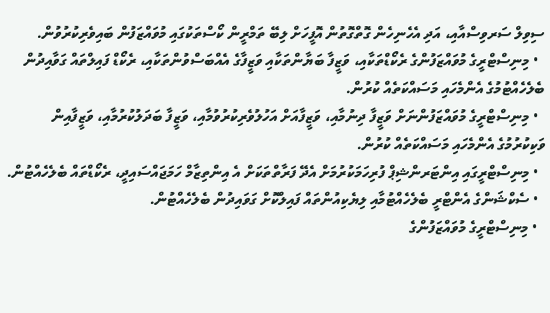ސިވިލް ސަރވިސްއާއި، އަދި އެހެނިހެން ގޮތްގޮތުން އޮފީހަށް ލިބޭ ތަމްރީން ކޯސްތަކުގައި މުވައްޒަފުން ބައިވެރިކުރުވުން.
  • މިނިސްޓްރީގެ މުވައްޒަފުންގެ ރެކޯޑްތަކާއި، ވަޒީފާ ބަޔާންތަކާއި ވަޒީފާގެ އެއްބަސްވުންތަކާއި، ރެކޯޑް ފައިލްތައް ގަވާއިދުން ބެލެހެއްޓުމުގެ އެންމެހައި މަސައްކަތެއް ކުރުން.
  • މިނިސްޓްރީގެ މުވައްޒަފުންނަށް ވަޒީފާ ދިނުމާއި، ވަޒީފާއަށް އަހުލުވެރިކުރުވުމާއި، ވަޒީފާ ބަދަލުކުރުމާއި، ވަޒީފާއިން ވަކިކުރުމުގެ އެންމެހައި މަސައްކަތެއް ކުރުން.
  • މިނިސްޓްރީގައި އިންޓަރންޝިޕް ފުރިހަމަކުރުމަށް އެދޭ ފަރާތްތަކަށް އެ އިންތިޒާމް ހަމަޖައްސައިދީ، ރެކޯޑްތައް ބެލެހެއްޓުން.
  • ސެކްޝަންގެ އެންޓްރީ ބެލެހެއްޓުމާއި ލިޔެކިއުންތައް ފައިލްކޮށް ގަވައިދުން ބެލެހެއްޓުން.
  • މިނިސްޓްރީގެ މުވައްޒަފުންގެ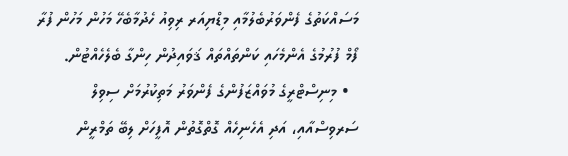މަސައްކަތުގެ ފެންވަރުބެލުމާއި މިޑްޔިއަރ ރިވިއު ހެދުމާބެހޭ މަހުން މަހުން ފުރާ ފޯމް ފުރުމުގެ އެންމެހައި ކަންތައްތައް ޤަވައިދުން ހިންގާ ބެލެހެއްޓުން.
  • މިނިސްޓްރީގެ މުވައްޒަފުންގެ ފެންވަރު މަތިކުރުމަށް ސިވިލް ސަރވިސްއާއި، އަދި އެހެނިހެއް ގޮތްގޮތުން އޮފީހަށް ލިބޭ ތަމްރީން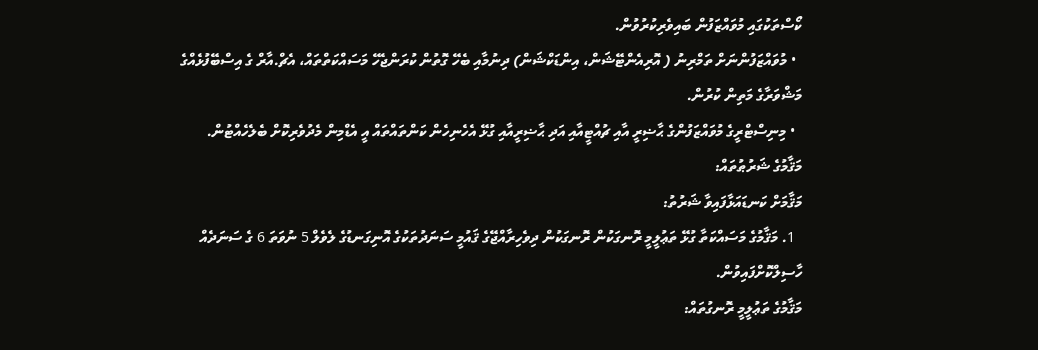ކޯސްތަކުގައި މުވައްޒަފުން ބައިވެރިކުރުވުން.
  • މުވައްޒަފުންނަށް ތަމްރިނު ( އޮރިއެންޓޭޝަން، އިންޑަކްޝަން) ދިނުމާއި ބެހޭ ގޮތުން ކުރަންޖެހޭ މަސައްކަތްތައް، އެޗް.އާރް ގެ އިސްބޭފުޅެއްގެ މަޝްވަރާގެ މަތިން ކުރުން.
  • މިނިސްޓްރީގެ މުވައްޒަފުންގެ ޙާޟިރީ އާއި ޗުއްޓީއާއި އަދި ޙާޟިރީއާއި ގުޅޭ އެހެނިހެން ކަންތައްތައް އީ އެޑްމިން މެދުވެރިކޮށް ބެލެހެއްޓުން.
މަޤާމުގެ ޝަރުޠުތައް:
މަޤާމަށް ކަނޑައަޅާފައިވާ ޝަރުތު:
  1. މަޤާމުގެ މަސައްކަތާ ގުޅޭ ތަޢުލީމީ ރޮނގަކުން ރޮނގަކުން ދިވެހިރާއްޖޭގެ ޤައުމީ ސަނަދުތަކުގެ އޮނިގަނޑުގެ ލެވެލް 5 ނުވަތަ 6 ގެ ސަނަދެއް ހާސިލްކޮށްފައިވުން.
މަޤާމުގެ ތަޢުލީމީ ރޮނގުތައް: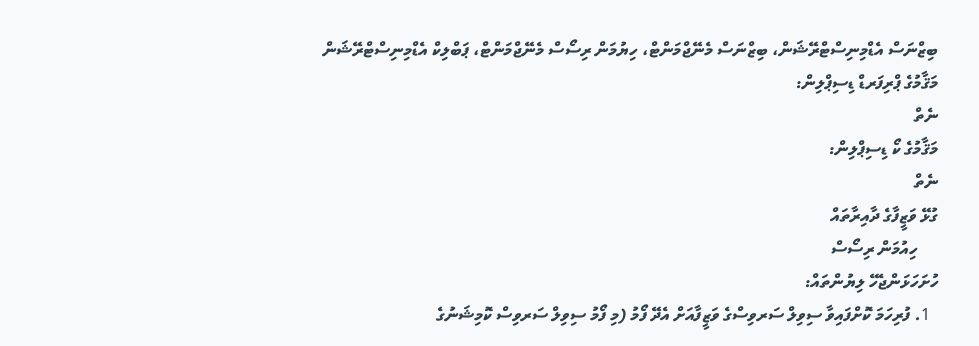ބިޒްނަސް އެޑްމިނިސްޓްރޭޝަން، ބިޒްނަސް މެނޭޖްމަންޓް، ހިޔުމަން ރިސޯސް މެނޭޖްމަންޓް، ޕަބްލިކް އެޑްމިނިސްޓްރޭޝަން
މަޤާމުގެ ޕްރިފަރޑް ޑިސިޕްލިން:
ނެތް
މަޤާމުގެ ކޯ ޑިސިޕްލިން:
ނެތް
ގުޅޭ ވަޒީފާގެ ދާއިރާތައް
     ހިއުމަން ރިސޯސް
ހުށަހަޅަންޖެހޭ ލިޔުންތައް:
  1. ފުރިހަމަ ކޮށްފައިވާ ސިވިލް ސަރވިސްގެ ވަޒީފާއަށް އެދޭ ފޯމު (މި ފޯމު ސިވިލް ސަރވިސް ކޮމިޝަނުގެ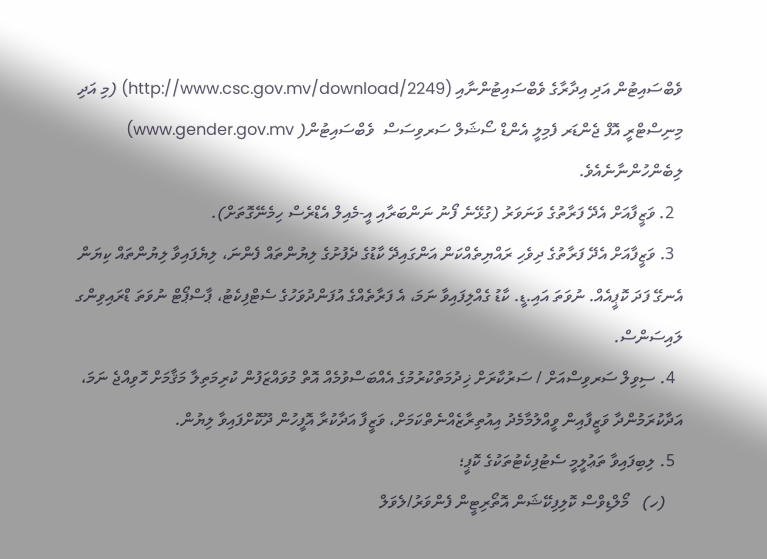ވެބްސައިޓުން އަދި އިދާރާގެ ވެބްސައިޓުންނާއި (http://www.csc.gov.mv/download/2249) (މި އަދި މިނިސްޓްރީ އޮފް ޖެންޑަރ ފެމިލީ އެންޑް ސޯޝަލް ސަރވިސަސް  ވެބްސައިޓުން( www.gender.gov.mv) ލިބެންހުންނާނެއެވެ.
  2. ވަޒީފާއަށް އެދޭ ފަރާތުގެ ވަނަވަރު (ގުޅޭނެ ފޯނު ނަންބަރާއި އީ-މެއިލް އެޑްރެސް ހިމެނޭގޮތަށް).
  3. ވަޒީފާއަށް އެދޭ ފަރާތުގެ ދިވެހި ރައްޔިތެއްކަން އަންގައިދޭ ކާޑުގެ ދެފުށުގެ ލިޔުންތައް ފެންނަ، ލިޔެފައިވާ ލިޔުންތައް ކިޔަން އެނގޭ ފަދަ ކޮޕީއެއް. ނުވަތަ އައި.ޑީ. ކާޑު ގެއްލިފައިވާ ނަމަ، އެ ފަރާތެއްގެ އުފަންދުވަހުގެ ސެޓްފިކެޓު، ޕާސްޕޯޓް ނުވަތަ ޑްރައިވިންގ ލައިސަންސް.
  4. ސިވިލް ސަރވިސްއަށް / ސަރުކާރަށް ޚިދުމަތްކުރުމުގެ އެއްބަސްވުމެއް އޮތް މުވައްޒަފުން ކުރިމަތިލާ މަޤާމަށް ހޮވިއްޖެ ނަމަ، އަދާކުރަމުންދާ ވަޒީފާއިން ވީއްލުމާމެދު އިއުތިރާޒެއްނެތްކަމަށް، ވަޒީފާ އަދާކުރާ އޮފީހުން ދޫކޮށްފައިވާ ލިޔުން.
  5. ލިބިފައިވާ ތަޢުލީމީ ސެޓުފިކެޓުތަކުގެ ކޮޕީ؛
    (ހ)   މޯލްޑިވްސް ކޮލިފިކޭޝަން އޮތޯރިޓީން ފެންވަރު/ލެވަލް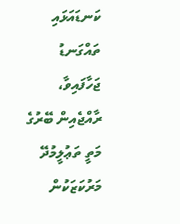ކަނޑައަޅައި ތައްގަނޑު ޖަހާފައިވާ، ރާއްޖެއިން ބޭރުގެ މަތީ ތަޢުލީމުދޭ މަރުކަޒަކުން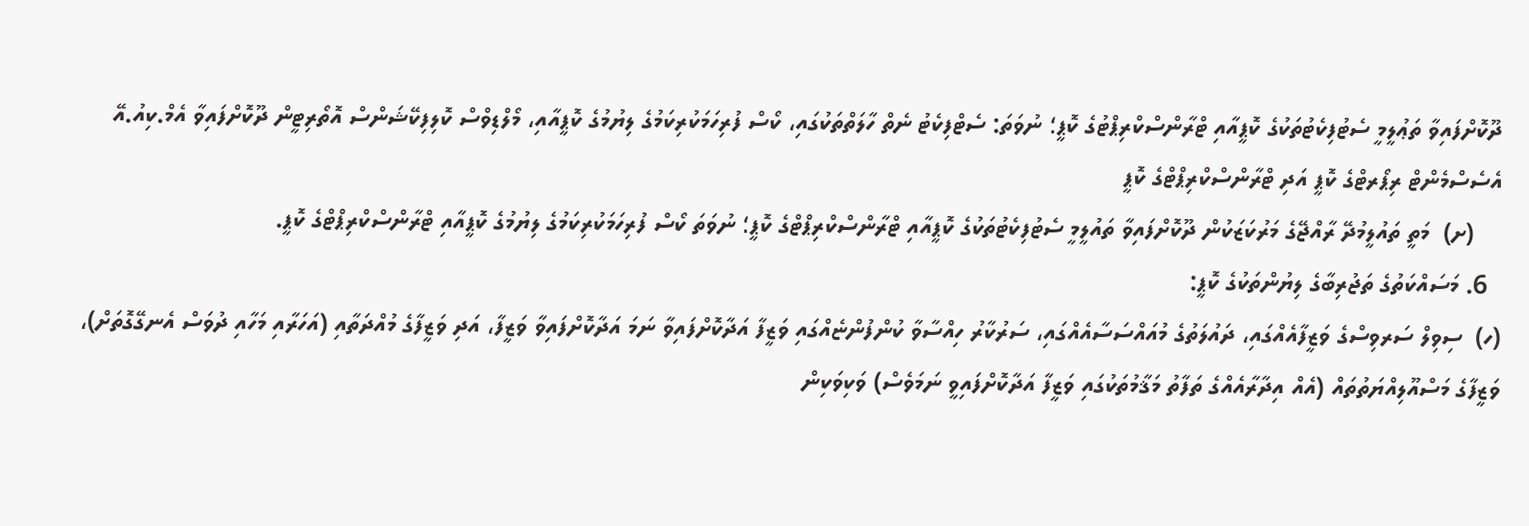ދޫކޮށްފައިވާ ތަޢުލީމީ ސެޓުފިކެޓުތަކުގެ ކޮޕީއާއި ޓްރާންސްކްރިޕްޓުގެ ކޮޕީ؛ ނުވަތަ: ސެޓްފިކެޓު ނެތް ހާލަތްތަކުގައި، ކޯސް ފުރިހަމަކުރިކަމުގެ ލިޔުމުގެ ކޮޕީއާއި، މޯލްޑިވްސް ކޮލިފިކޭޝަންސް އޮތޯރިޓީން ދޫކޮށްފައިވާ އެމް.ކިއު.އޭ އެސެސްމެންޓް ރިޕޯރޓްގެ ކޮޕީ އަދި ޓްރާންސްކްރިޕްޓްގެ ކޮޕީ
    (ށ)  މަތީ ތައުލީމުދޭ ރާއްޖޭގެ މަރުކަޒަކުން ދޫކޮށްފައިވާ ތައުލީމީ ސެޓުފިކެޓުތަކުގެ ކޮޕީއާއި ޓްރާންސްކްރިޕްޓްގެ ކޮޕީ؛ ނުވަތަ ކޯސް ފުރިހަމަކުރިކަމުގެ ލިޔުމުގެ ކޮޕީއާއި ޓްރާންސްކްރިޕްޓްގެ ކޮޕީ.
  6. މަސައްކަތުގެ ތަޖުރިބާގެ ލިޔުންތަކުގެ ކޮޕީ:
(ހ)  ސިވިލް ސަރވިސްގެ ވަޒީފާއެއްގައި، ދައުލަތުގެ މުއައްސަސާއެއްގައި، ސަރުކާރު ހިއްސާވާ ކުންފުންޏެއްގައި ވަޒީފާ އަދާކޮށްފައިވާ ނަމަ އަދާކޮށްފައިވާ ވަޒީފާ، އަދި ވަޒީފާގެ މުއްދަތާއި (އަހަރާއި މަހާއި ދުވަސް އެނގޭގޮތަށް)، ވަޒީފާގެ މަސްއޫލިއްޔަތުތައް (އެއް އިދާރާއެއްގެ ތަފާތު މަޤާމުތަކުގައި ވަޒީފާ އަދާކޮށްފައިވީ ނަމަވެސް) ވަކިވަކިން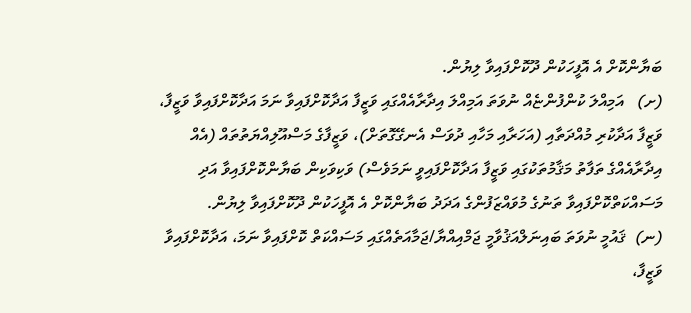ބަޔާންކޮށް އެ އޮފީހަކުން ދޫކޮށްފައިވާ ލިޔުން.
(ށ)   އަމިއްލަ ކުންފުންޏެއް ނުވަތަ އަމިއްލަ އިދާރާއެއްގައި ވަޒީފާ އަދާކޮށްފައިވާ ނަމަ އަދާކޮށްފައިވާ ވަޒީފާ، ވަޒީފާ އަދާކުރި މުއްދަތާއި (އަހަރާއި މަހާއި ދުވަސް އެނގޭގޮތަށް)، ވަޒީފާގެ މަސްއޫލިއްޔަތުތައް (އެއް އިދާރާއެއްގެ ތަފާތު މަޤާމުތަކުގައި ވަޒީފާ އަދާކޮށްފައިވީ ނަމަވެސް) ވަކިވަކިން ބަޔާންކޮށްފައިވާ އަދި މަސައްކަތްކޮށްފައިވާ ތަނުގެ މުވައްޒަފުންގެ އަދަދު ބަޔާންކޮށް އެ އޮފީހަކުން ދޫކޮށްފައިވާ ލިޔުން.
(ނ)  ޤައުމީ ނުވަތަ ބައިނަލްއަޤުވާމީ ޖަމްއިއްޔާ/ޖަމާއަތެއްގައި މަސައްކަތް ކޮށްފައިވާ ނަމަ، އަދާކޮށްފައިވާ ވަޒީފާ،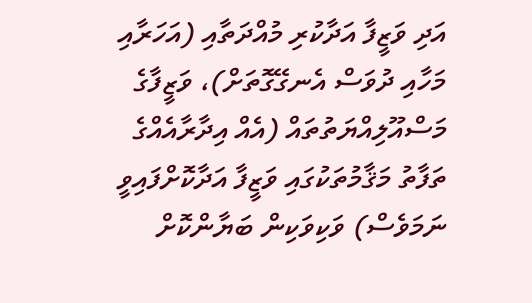އަދި ވަޒީފާ އަދާކުރި މުއްދަތާއި (އަހަރާއި މަހާއި ދުވަސް އެނގޭގޮތަށް)، ވަޒީފާގެ މަސްއޫލިއްޔަތުތައް (އެއް އިދާރާއެއްގެ ތަފާތު މަޤާމުތަކުގައި ވަޒީފާ އަދާކޮށްފައިވީ ނަމަވެސް) ވަކިވަކިން ބަޔާންކޮށް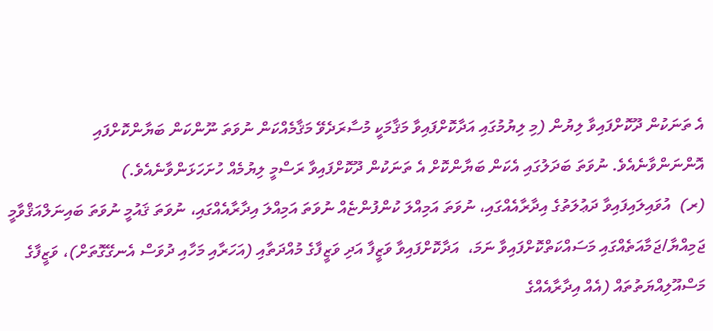އެ ތަނަކުން ދޫކޮށްފައިވާ ލިޔުން (މި ލިޔުމުގައި އަދާކޮށްފައިވާ މަޤާމަކީ މުސާރަދެވޭ މަޤާމެއްކަން ނުވަތަ ނޫންކަން ބަޔާންކޮށްފައި އޮންނަންވާނެއެވެ. ނުވަތަ ބަދަލުގައި އެކަން ބަޔާންކޮށް އެ ތަނަކުން ދޫކޮށްފައިވާ ރަސްމީ ލިޔުމެއް ހުށަހަޅަންވާނެއެވެ.)
(ރ)  އުވައިލައިފައިވާ ދަޢުލަތުގެ އިދާރާއެއްގައި، ނުވަތަ އަމިއްލަ ކުންފުންޏެއް ނުވަތަ އަމިއްލަ އިދާރާއެއްގައި، ނުވަތަ ޤައުމީ ނުވަތަ ބައިނަލްއަޤްވާމީ ޖަމިއްޔާ/ޖަމާއަތެއްގައި މަސައްކަތްކޮށްފައިވާ ނަމަ،  އަދާކޮށްފައިވާ ވަޒީފާ އަދި ވަޒީފާގެ މުއްދަތާއި (އަހަރާއި މަހާއި ދުވަސް އެނގޭގޮތަށް)، ވަޒީފާގެ މަސްއޫލިއްޔަތުތައް (އެއް އިދާރާއެއްގެ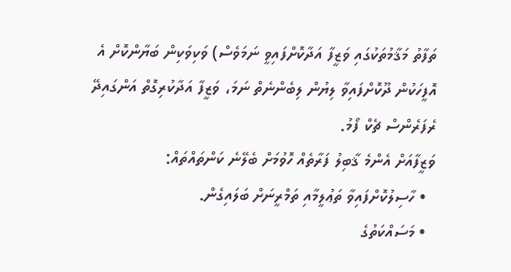ތަފާތު މަޤާމުތަކުގައި ވަޒީފާ އަދާކޮށްފައިވީ ނަމަވެސް) ވަކިވަކިން ބަޔާންކޮށް އެ އޮފީހަކުން ދޫކޮށްފައިވާ ލިޔުން ލިބެންނެތް ނަމަ، ވަޒީފާ އަދާކުރިގޮތް އަންގައިދޭ ރެފަރެންސް ޗެކް ފޯމު.
ވަޒީފާއަށް އެންމެ ޤާބިލު ފަރާތެއް ހޮވުމަށް ބެލޭނެ ކަންތައްތައް:
  • ހާސިލުކޮށްފައިވާ ތަޢުލީމާއި ތަމްރީނަށް ބަލައިގެން.
  • މަސައްކަތުގެ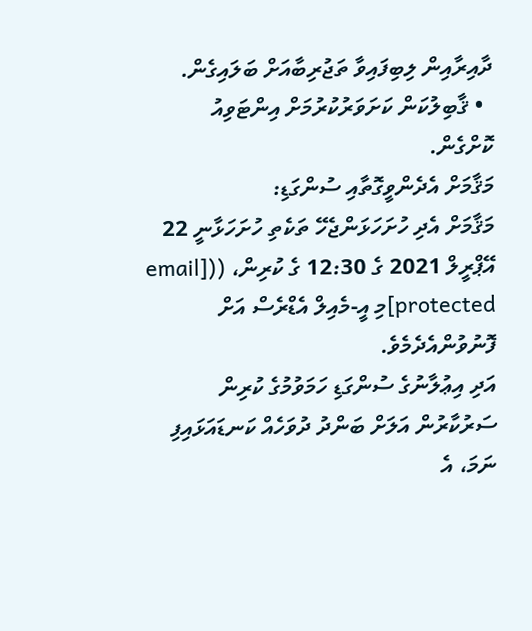ދާއިރާއިން ލިބިފައިވާ ތަޖުރިބާއަށް ބަލައިގެން.
  • ޤާބިލުކަން ކަށަވަރުކުރުމަށް އިންޓަވިއު ކޮށްގެން.
މަޤާމަށް އެދެންވީގޮތާއި ސުންގަޑި:
މަޤާމަށް އެދި ހުށަހަޅަންޖެހޭ ތަކެތި ހުށަހަޅާނީ 22 އޭޕްރީލް 2021 ގެ 12:30 ގެ ކުރިން، (([email protected]މި އީ-މެއިލް އެޑްރެސް އަށް ފޮނުވުންއެދެމެވެ.
އަދި އިޢުލާނުގެ ސުންގަޑި ހަމަވުމުގެ ކުރިން ސަރުކާރުން އަލަށް ބަންދު ދުވަހެއް ކަނޑައަޅައިފި ނަމަ، އެ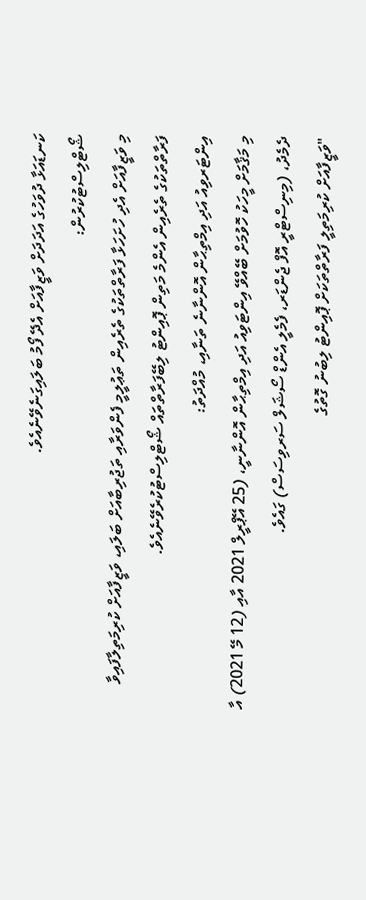ކަނޑައަޅާ ދުވަހުގެ އަދަދަށް ވަޒީފާއަށް އެދޭ ފޯމު ބަލައިގަނެވޭނެއެވެ.
ޝޯޓްލިސްޓުކުރުން:
މި ވަޒީފާއަށް އެދި ހުށަހަޅާ ފަރާތްތަކުގެ ތެރެއިން ތަޢުލީމީ ފެންވަރާއި ތަޖުރިބާއަށް ބަލައި، ވަޒީފާއަށް ކުރިމަތިލާފައިވާ ފަރާތްތަކުގެ ތެރެއިން އެންމެ މަތިން ޕޮއިންޓު ލިބޭފަރާތްތައް ޝޯޓްލިސްޓުކުރެވޭނެއެވެ.
އިންޓަރވިއު އަދި އިމްތިޙާން އޮންނާނެ ތަނާއި، މުއްދަތު:
މި މަޤާމަށް މީހަކު ހޮވުމަށް ބޭއްވޭ އިންޓަވިއު އަދި އިމްތިޙާން އޮންނާނީ، (25 އޭޕްރީލް 2021 އާއި (12 މޭ 2021) އާ ދެމެދު، (މިނިސްޓްރީ އޮފް ޖެންޑަރ، ފެމެލީ އެންޑް ސޯޝަލް ސަރވިސަސް) ގައެވެ.
"ވަޒީފާއަށް ކުރިމަތިލީ ފަރާތްތަކަށް ޕޮއިންޓު ލިބުނު ގޮތުގެ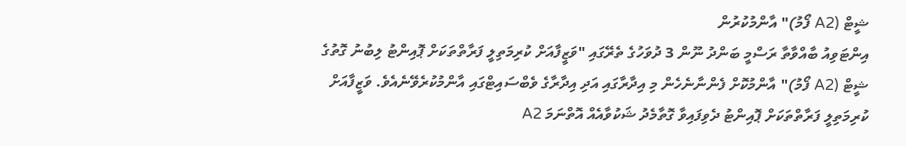ޝީޓް (A2 ފޯމު)" އާންމުކުރުން
އިންޓަވިއު ބާއްވާތާ ރަސްމީ ބަންދު ނޫން 3 ދުވަހުގެ ތެރޭގައި "ވަޒީފާއަށް ކުރިމަތިލީ ފަރާތްތަކަށް ޕޮއިންޓު ލިބުނު ގޮތުގެ ޝީޓް (A2 ފޯމު)" އާންމުކޮށް ފެންނާނެހެން މި އިދާރާގައި އަދި އިދާރާގެ ވެބްސައިޓްގައި އާންމުކުރެވޭނެއެވެ. ވަޒީފާއަށް ކުރިމަތިލީ ފަރާތްތަކަށް ޕޮއިންޓު ދެވިފައިވާ ގޮތާމެދު ޝަކުވާއެއް އޮތްނަމަ A2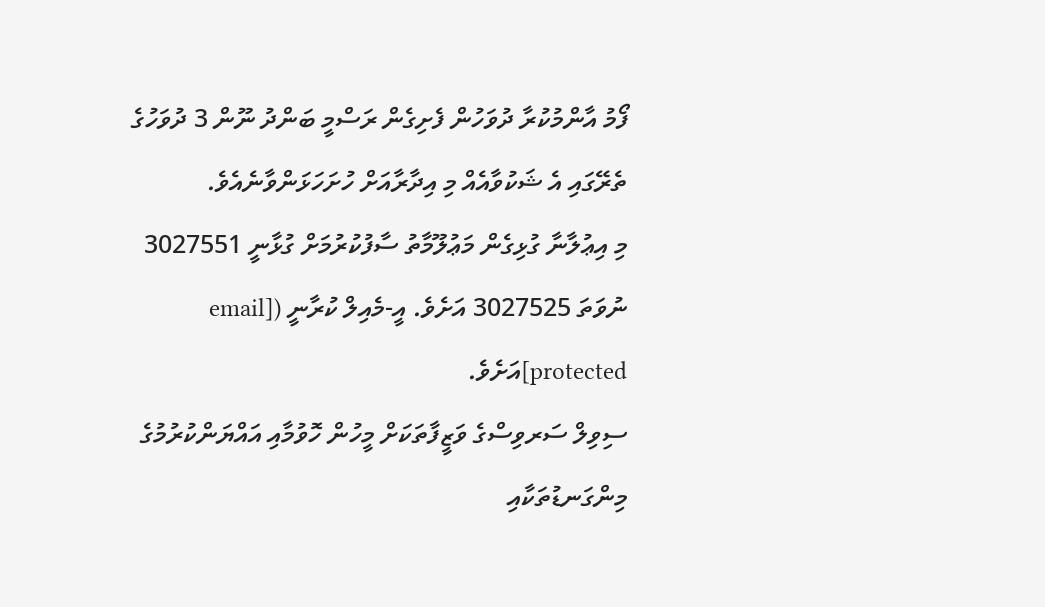ފޯމު އާންމުކުރާ ދުވަހުން ފެށިގެން ރަސްމީ ބަންދު ނޫން 3 ދުވަހުގެ ތެރޭގައި އެ ޝަކުވާއެއް މި އިދާރާއަށް ހުށަހަޅަންވާނެއެވެ.
މި އިޢުލާނާ ގުޅިގެން މަޢުލޫމާތު ސާފުކުރުމަށް ގުޅާނީ 3027551 ނުވަތަ 3027525 އަށެވެ. އީ-މެއިލް ކުރާނީ ([email protected]އަށެވެ.
ސިވިލް ސަރވިސްގެ ވަޒީފާތަކަށް މީހުން ހޮވުމާއި އައްޔަންކުރުމުގެ މިންގަނޑުތަކާއި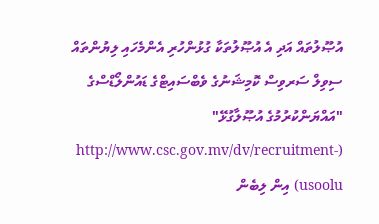އުޞޫލުތައް އަދި އެ އުޞޫލުތަކާ ގުޅުންހުރި އެންމެހައި ލިޔުންތައް ސިވިލް ސަރވިސް ކޮމިޝަނުގެ ވެބްސައިޓްގެ ޑައުންލޯޑްސްގެ "އައްޔަންކުރުމުގެ އުޞޫލާގުޅޭ" (http://www.csc.gov.mv/dv/recruitment-usoolu) އިން ލިބެން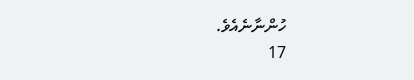ހުންނާނެއެވެ.
17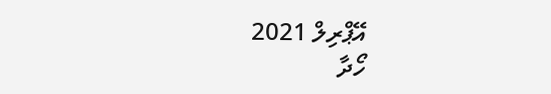އޭޕްރިލް 2021
ހޯދާ